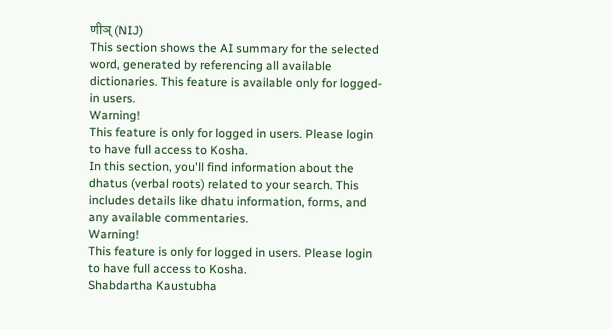णीञ् (NIJ)
This section shows the AI summary for the selected word, generated by referencing all available dictionaries. This feature is available only for logged-in users.
Warning!
This feature is only for logged in users. Please login to have full access to Kosha.
In this section, you'll find information about the dhatus (verbal roots) related to your search. This includes details like dhatu information, forms, and any available commentaries.
Warning!
This feature is only for logged in users. Please login to have full access to Kosha.
Shabdartha Kaustubha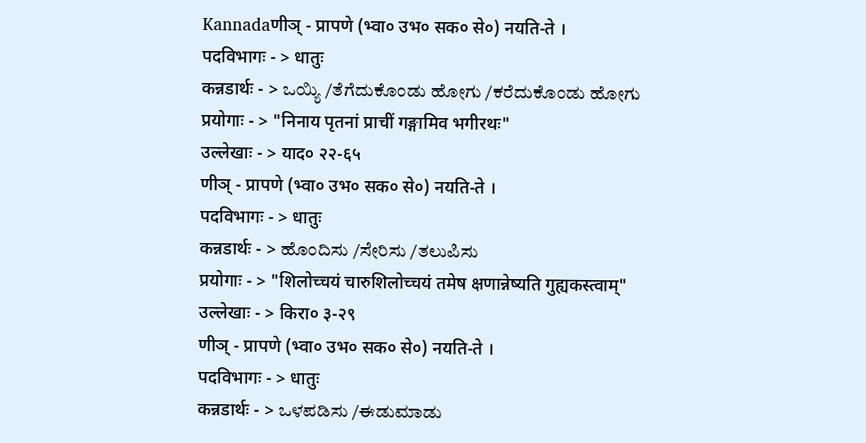Kannadaणीञ् - प्रापणे (भ्वा० उभ० सक० से०) नयति-ते ।
पदविभागः - > धातुः
कन्नडार्थः - > ಒಯ್ಯಿ /ತೆಗೆದುಕೊಂಡು ಹೋಗು /ಕರೆದುಕೊಂಡು ಹೋಗು
प्रयोगाः - > "निनाय पृतनां प्राचीं गङ्गामिव भगीरथः"
उल्लेखाः - > याद० २२-६५
णीञ् - प्रापणे (भ्वा० उभ० सक० से०) नयति-ते ।
पदविभागः - > धातुः
कन्नडार्थः - > ಹೊಂದಿಸು /ಸೇರಿಸು /ತಲುಪಿಸು
प्रयोगाः - > "शिलोच्चयं चारुशिलोच्चयं तमेष क्षणान्नेष्यति गुह्यकस्त्वाम्"
उल्लेखाः - > किरा० ३-२९
णीञ् - प्रापणे (भ्वा० उभ० सक० से०) नयति-ते ।
पदविभागः - > धातुः
कन्नडार्थः - > ಒಳಪಡಿಸು /ಈಡುಮಾಡು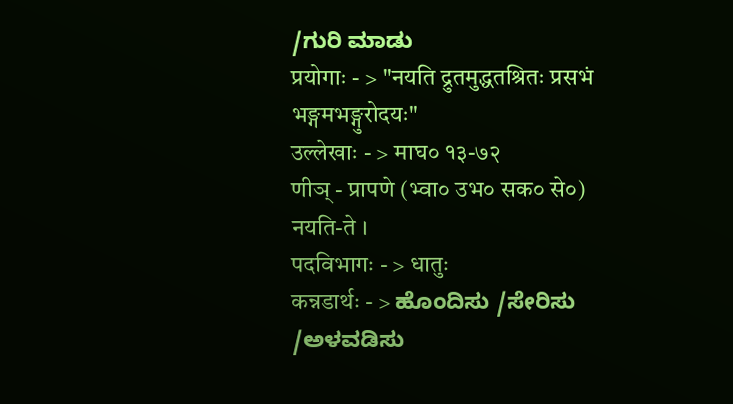/ಗುರಿ ಮಾಡು
प्रयोगाः - > "नयति द्रुतमुद्धतश्रितः प्रसभं भङ्गमभङ्गुरोदयः"
उल्लेखाः - > माघ० १३-७२
णीञ् - प्रापणे (भ्वा० उभ० सक० से०) नयति-ते ।
पदविभागः - > धातुः
कन्नडार्थः - > ಹೊಂದಿಸು /ಸೇರಿಸು /ಅಳವಡಿಸು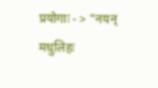प्रयोगाः - > "नयन् मधुलिहः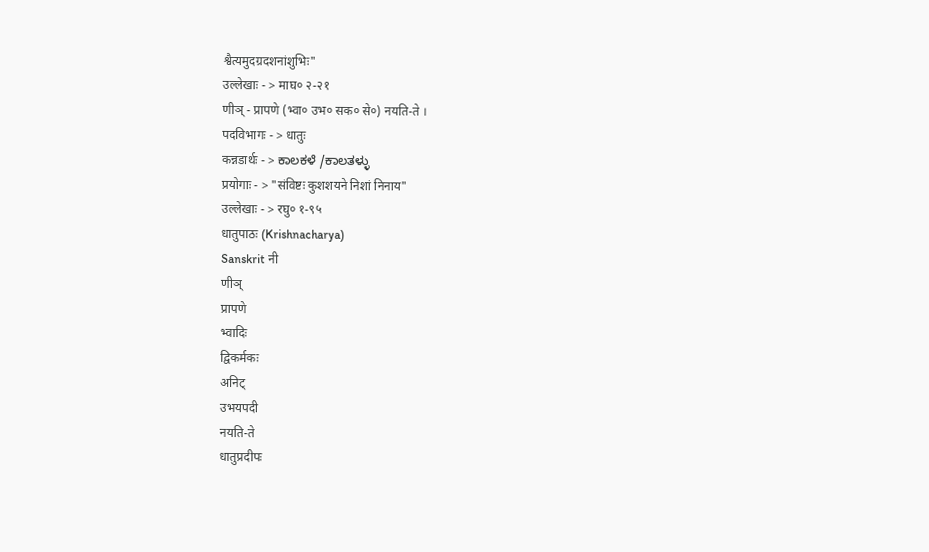श्वैत्यमुदग्रदशनांशुभिः"
उल्लेखाः - > माघ० २-२१
णीञ् - प्रापणे (भ्वा० उभ० सक० से०) नयति-ते ।
पदविभागः - > धातुः
कन्नडार्थः - > ಕಾಲಕಳೆ /ಕಾಲತಳ್ಳು
प्रयोगाः - > "संविष्टः कुशशयने निशां निनाय"
उल्लेखाः - > रघु० १-९५
धातुपाठः (Krishnacharya)
Sanskrit नी
णीञ्
प्रापणे
भ्वादिः
द्विकर्मकः
अनिट्
उभयपदी
नयति-ते
धातुप्रदीपः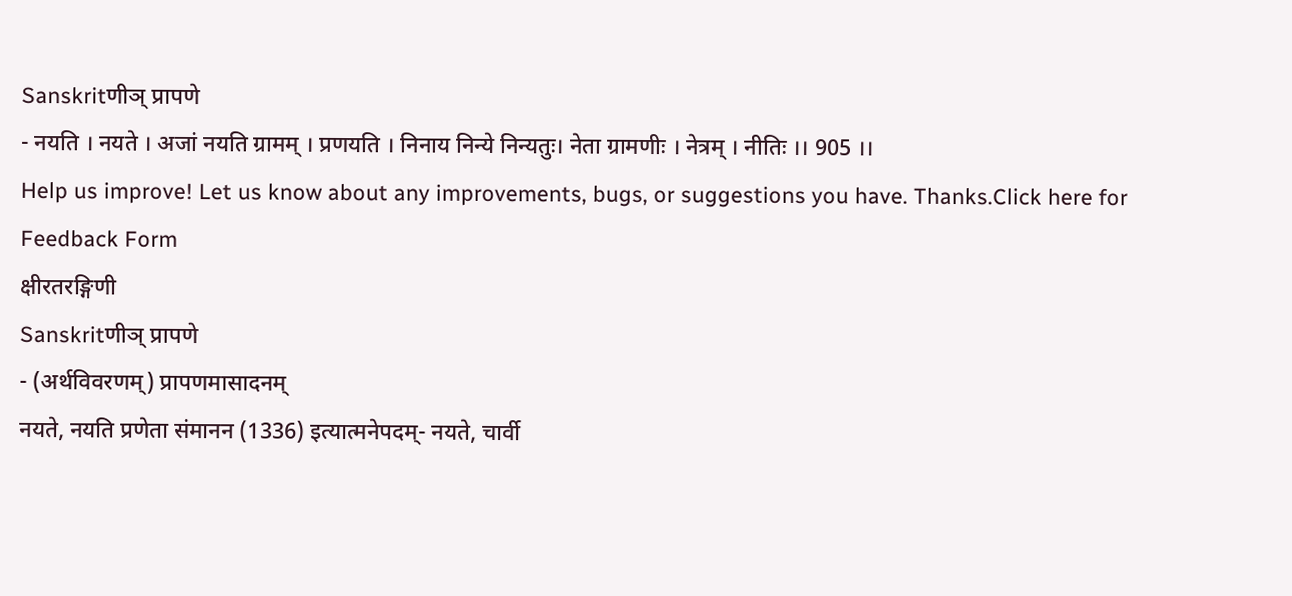Sanskritणीञ् प्रापणे
- नयति । नयते । अजां नयति ग्रामम् । प्रणयति । निनाय निन्ये निन्यतुः। नेता ग्रामणीः । नेत्रम् । नीतिः ।। 905 ।।
Help us improve! Let us know about any improvements, bugs, or suggestions you have. Thanks.Click here for Feedback Form
क्षीरतरङ्गिणी
Sanskritणीञ् प्रापणे
- (अर्थविवरणम्) प्रापणमासादनम्
नयते, नयति प्रणेता संमानन (1336) इत्यात्मनेपदम्- नयते, चार्वी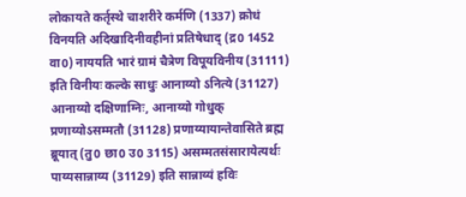लोकायते कर्तृस्थे चाशरीरे कर्मणि (1337) क्रोधं विनयति अदिखादिनीवहीनां प्रतिषेधाद् (द्र0 1452 वा0) नाययति भारं ग्रामं चैत्रेण विपूयविनीय (31111) इति विनीयः कल्के साधुः आनाय्यो ऽनित्ये (31127) आनाय्यो दक्षिणाग्निः, आनाय्यो गोधुक् प्रणाय्योऽसम्मतौ (31128) प्रणाय्यायान्तेवासिते ब्रह्म ब्रूयात् (तु0 छा0 उ0 3115) असम्मतसंसारायेत्यर्थः पाय्यसान्नाय्य (31129) इति सान्नाय्यं हविः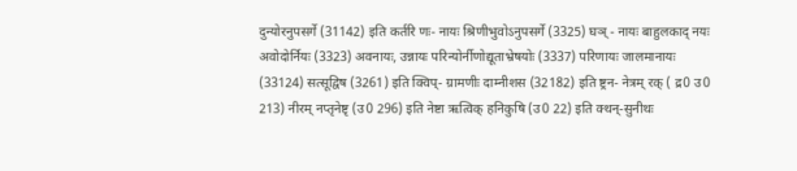दुन्योरनुपसर्गे (31142) इति कर्तरि णः- नायः श्रिणीभुवोऽनुपसर्गे (3325) घञ् - नायः बाहुलकाद् नयः अवोदोर्नियः (3323) अवनायः, उन्नायः परिन्योर्नीणोद्यूताभ्रेषयोः (3337) परिणायः जालमानायः (33124) सत्सूद्विष (3261) इति क्विप्- ग्रामणीः दाम्नीशस (32182) इति ष्ट्रन- नेत्रम् रक् ( द्र0 उ0 213) नीरम् नप्तृनेष्टृ (उ0 296) इति नेष्टा ऋत्विक् हनिकुषि (उ0 22) इति क्थन्-सुनीथः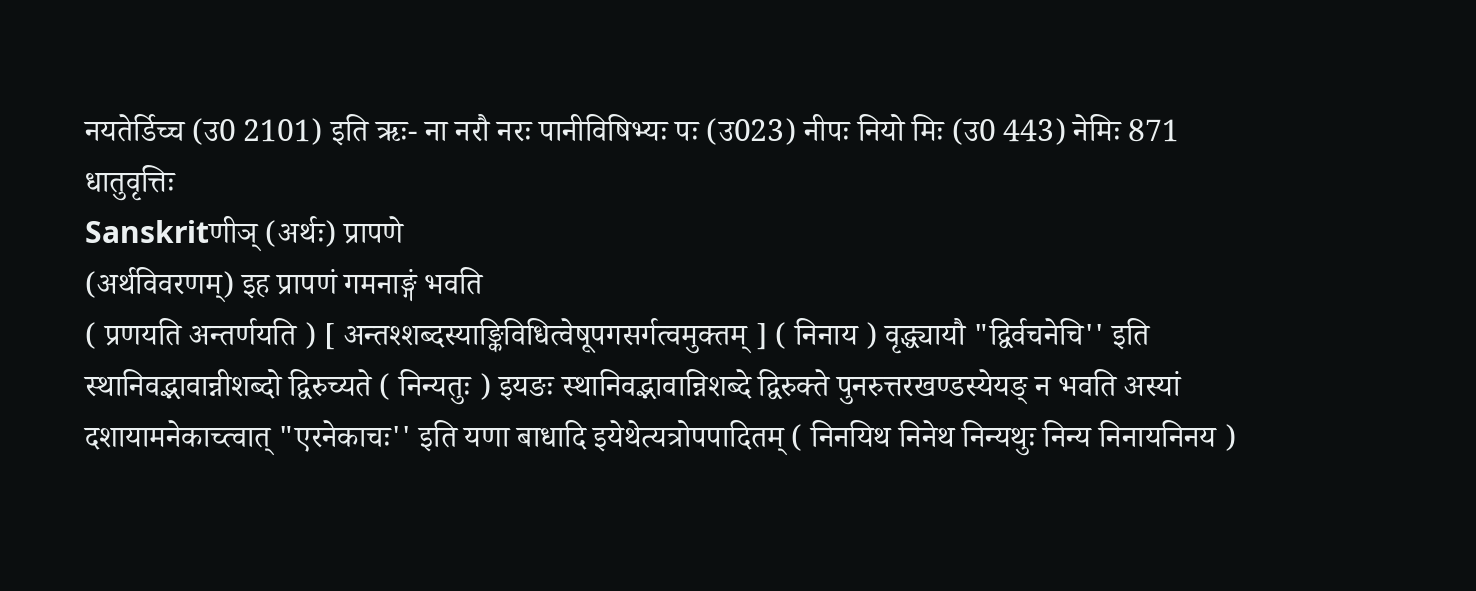नयतेर्डिच्च (उ0 2101) इति ऋः- ना नरौ नरः पानीविषिभ्यः पः (उ023) नीपः नियो मिः (उ0 443) नेमिः 871
धातुवृत्तिः
Sanskritणीञ् (अर्थः) प्रापणे
(अर्थविवरणम्) इह प्रापणं गमनाङ्गं भवति
( प्रणयति अन्तर्णयति ) [ अन्तश्शब्दस्याङ्किविधित्वेषूपगसर्गत्वमुक्तम् ] ( निनाय ) वृद्ध्यायौ "द्विर्वचनेचि'' इति स्थानिवद्भावान्नीशब्दो द्विरुच्यते ( निन्यतुः ) इयङः स्थानिवद्भावान्निशब्दे द्विरुक्ते पुनरुत्तरखण्डस्येयङ् न भवति अस्यां दशायामनेकाच्त्वात् "एरनेकाचः'' इति यणा बाधादि इयेथेत्यत्रोपपादितम् ( निनयिथ निनेथ निन्यथुः निन्य निनायनिनय )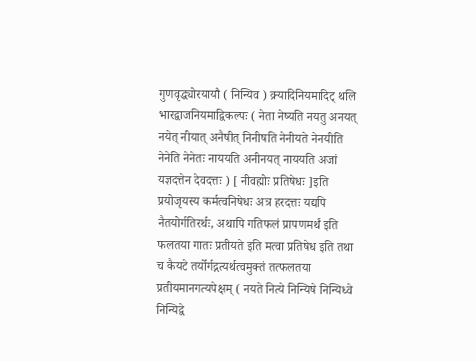गुणवृद्ध्योरयायौ ( निन्यिव ) क्र्यादिनियमादिट् थलि भारद्वाजनियमाद्विकल्पः ( नेता नेष्यति नयतु अनयत् नयेत् नीयात् अनैषीत् निनीषति नेनीयते नेनयीति नेनेति नेनेतः नाययति अनीनयत् नाययति अजां यज्ञदत्तेन देवदत्तः ) [ नीवह्मोः प्रतिषेधः ]इति प्रयोजृयस्य कर्मत्वनिषेधः अत्र हरदत्तः यद्यपि नैतयोर्गतिरर्थः, अथापि गतिफलं प्रापणमर्थं इति फलतया गातः प्रतीयते इति मत्वा प्रतिषेध इति तथा च कैयटे तर्योर्गद्गत्यर्थत्वमुक्तं तत्फलतया प्रतीयमानगत्यपेक्षम् ( नयते नित्ये निन्यिषे निन्यिध्वे निन्यिद्वे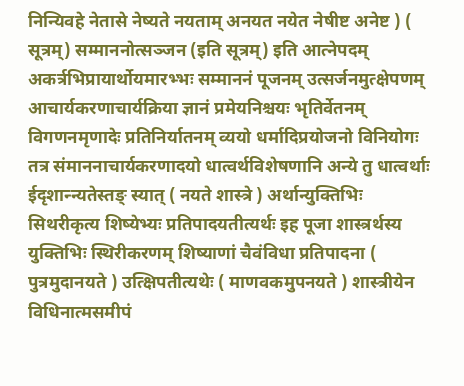निन्यिवहे नेतासे नेष्यते नयताम् अनयत नयेत नेषीष्ट अनेष्ट ) ( सूत्रम्) सम्माननोत्सञ्जन (इति सूत्रम्) इति आत्नेपदम् अकर्त्रभिप्रायार्थोयमारभ्भः सम्माननं पूजनम् उत्सर्जनमुत्क्षेपणम् आचार्यकरणाचार्यक्रिया ज्ञानं प्रमेयनिश्चयः भृतिर्वेतनम् विगणनमृणादेः प्रतिनिर्यातनम् व्ययो धर्मादिप्रयोजनो विनियोगः तत्र संमाननाचार्यकरणादयो धात्वर्थविशेषणानि अन्ये तु धात्वर्थाः ईदृशान्न्यतेस्तङ् स्यात् ( नयते शास्त्रे ) अर्थान्युक्तिभिः सिथरीकृत्य शिष्येभ्यः प्रतिपादयतीत्यर्थः इह पूजा शास्त्रर्थस्य युक्तिभिः स्थिरीकरणम् शिष्याणां चैवंविधा प्रतिपादना ( पुत्रमुदानयते ) उत्क्षिपतीत्यथेः ( माणवकमुपनयते ) शास्त्रीयेन विधिनात्मसमीपं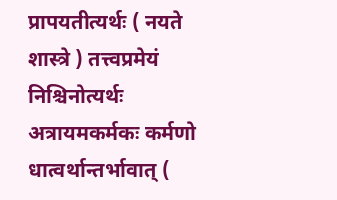प्रापयतीत्यर्थः ( नयते शास्त्रे ) तत्त्वप्रमेयं निश्चिनोत्यर्थः अत्रायमकर्मकः कर्मणो धात्वर्थान्तर्भावात् (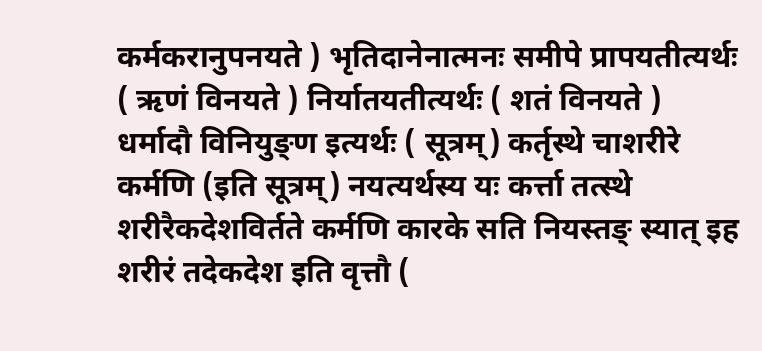कर्मकरानुपनयते ) भृतिदानेनात्मनः समीपे प्रापयतीत्यर्थः ( ऋणं विनयते ) निर्यातयतीत्यर्थः ( शतं विनयते ) धर्मादौ विनियुङ्ण इत्यर्थः ( सूत्रम्) कर्तृस्थे चाशरीरे कर्मणि (इति सूत्रम्) नयत्यर्थस्य यः कर्त्ता तत्स्थे शरीरैकदेशविर्तते कर्मणि कारके सति नियस्तङ् स्यात् इह शरीरं तदेकदेश इति वृत्तौ (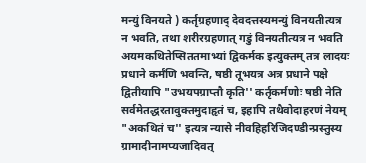मन्युं विनयते ) कर्तृग्रहणाद् देवदत्तस्यमन्युं विनयतीत्यत्र न भवति, तथा शरीरग्रहणात् गडुं विनयतीत्यत्र न भवति अयमकथितेप्सिततमाभ्यां द्विकर्मक इत्युक्तम् तत्र लादयः प्रधाने कर्मंणि भवन्ति, षष्ठी तूभयत्र अत्र प्रधाने पक्षे द्वितीयापि "उभयपग्राप्तौ कृति'' कर्तृकर्मणोः षष्ठी नेति सर्वमेतद्धरतावुक्तमुदाहृतं च, इहापि तथैवोदाहरणं नेयम् "अकथितं च'' इत्यत्र न्यासे नीवहिहरिजिदण्डीन्प्रस्तुस्य ग्रामादीनामप्यजादिवत्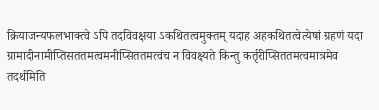क्रियाजन्यफलभाक्त्वे ऽपि तदविवक्षया ऽकथितत्वमुक्तम् यदाह अहकथितत्वेत्येषां ग्रहणं यदा ग्रामादीनामीप्तिसततमत्वमनीप्सिततमत्वंच न विवक्ष्यते किन्तु कर्तृरीप्सिततमत्वमात्रमेव तदर्थमिति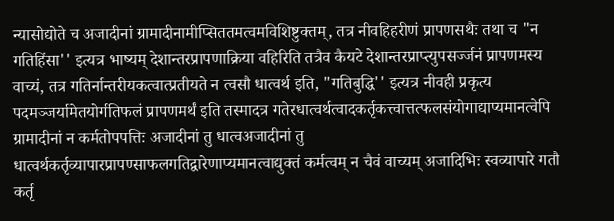न्यासोद्योते च अजादीनां ग्रामादीनामीप्सिततमत्वमविशिष्टुक्तम्, तत्र नीवहिहरीणं प्रापणसथैः तथा च "न गतिहिंसा'' इत्यत्र भाष्यम् देशान्तरप्रापणाक्रिया वहिरिति तत्रैव कैयटे देशान्तरप्राप्त्युपसर्ज्जनं प्रापणमस्य वाच्यं, तत्र गतिर्नान्तरीयकत्वात्प्रतीयते न त्वसौ धात्वर्थ इति, "गतिबुद्धि'' इत्यत्र नीवही प्रकृत्य पदमञ्जर्यामेतयोर्गतिफलं प्रापणमर्थं इति तस्मादत्र गतेरधात्वर्थत्वादकर्तृकत्त्वात्तत्फलसंयोगाद्याप्यमानत्वेपि ग्रामादीनां न कर्मतोपपत्तिः अजादीनां तु धात्वअजादीनां तु धात्वर्थकर्तृव्यापारप्रापण्साफलगतिद्वारेणाप्यमानत्वाद्युक्तं कर्मत्वम् न चैवं वाच्यम् अजादिभिः स्वव्यापारे गतौ कर्तृ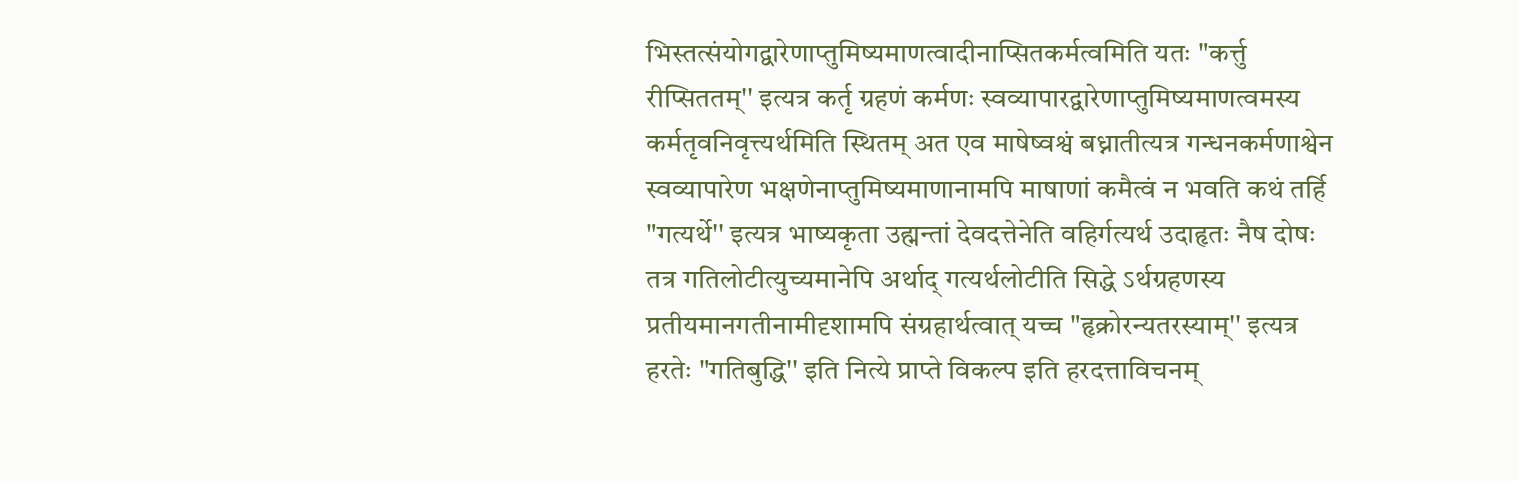भिस्तत्संयोगद्वारेणाप्तुमिष्यमाणत्वादीनाप्सितकर्मत्वमिति यतः "कर्त्तु रीप्सिततम्'' इत्यत्र कर्तृ ग्रहणं कर्मणः स्वव्यापारद्वारेणाप्तुमिष्यमाणत्वमस्य कर्मतृवनिवृत्त्यर्थमिति स्थितम् अत एव माषेष्वश्वं बध्नातीत्यत्र गन्धनकर्मणाश्वेन स्वव्यापारेण भक्षणेनाप्तुमिष्यमाणानामपि माषाणां कमैत्वं न भवति कथं तर्हि "गत्यर्थे'' इत्यत्र भाष्यकृता उह्मन्तां देवदत्तेनेति वहिर्गत्यर्थ उदाहृतः नैष दोषः तत्र गतिलोटीत्युच्यमानेपि अर्थाद् गत्यर्थलोटीति सिद्धे ऽर्थग्रहणस्य प्रतीयमानगतीनामीदृशामपि संग्रहार्थत्वात् यच्च "हृक्रोरन्यतरस्याम्'' इत्यत्र हरतेः "गतिबुद्धि'' इति नित्ये प्राप्ते विकल्प इति हरदत्ताविचनम्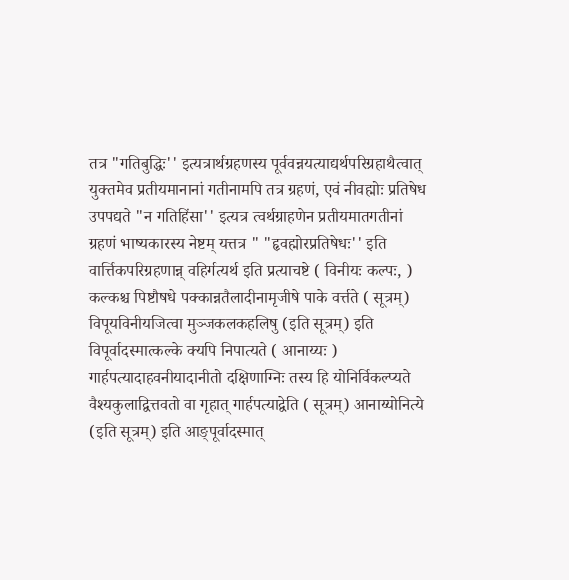तत्र "गतिबुद्धिः'' इत्यत्रार्थग्रहणस्य पूर्ववन्नयत्याद्यर्थपरिग्रहाथैत्वात् युक्तमेव प्रतीयमानानां गतीनामपि तत्र ग्रहणं, एवं नीवह्मोः प्रतिषेध उपपद्यते "न गतिहिंसा'' इत्यत्र त्वर्थग्राहणेन प्रतीयमातगतीनां ग्रहणं भाष्यकारस्य नेष्टम् यत्तत्र " "हृवह्मोरप्रतिषेधः'' इति वार्त्तिकपरिग्रहणान्न् वहिर्गत्यर्थ इति प्रत्याचष्टे ( विनीयः कल्पः, ) कल्कश्च पिष्टौषधे पक्कान्नतैलादीनामृजीषे पाके वर्त्तते ( सूत्रम्) विपूयविनीयजित्वा मुञ्जकलकहलिषु (इति सूत्रम्) इति विपूर्वादस्मात्कल्के क्यपि निपात्यते ( आनाय्यः ) गार्हपत्यादाहवनीयादानीतो दक्षिणाग्निः तस्य हि योनिर्विकल्प्यते वैश्यकुलाद्वित्तवतो वा गृहात् गार्हपत्याद्वेति ( सूत्रम्) आनाय्योनित्ये (इति सूत्रम्) इति आङ्पूर्वादस्मात्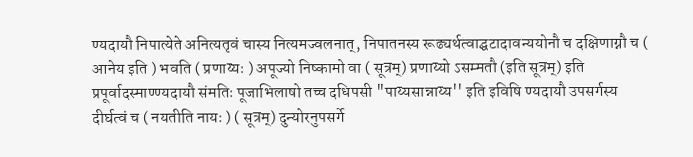ण्यदायौ निपात्येते अनित्यतृवं चास्य नित्यमज्वलनात्, निपातनस्य रूढ्यर्थत्वाद्घटादावन्ययोनौ च दक्षिणाग्नौ च ( आनेय इति ) भवति ( प्रणाय्यः ) अपूज्यो निष्कामो वा ( सूत्रम्) प्रणाय्यो ऽसम्मतौ (इति सूत्रम्) इति प्रपूर्वादस्माण्ण्यदायौ संमतिः पूजाभिलाषो तच्च दधिपसी "पाय्यसान्नाय्य'' इति इविषि ण्यदायौ उपसर्गस्य दीर्घत्वं च ( नयतीति नायः ) ( सूत्रम्) दुन्योरनुपसर्गे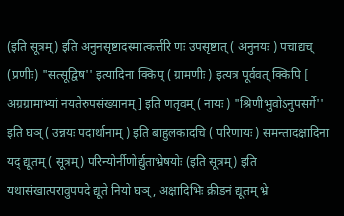(इति सूत्रम्) इति अनुनसृष्टादस्मात्कर्त्तरि णः उपसृष्टात् ( अनुनयः ) पचाद्यच् (प्रणीः) "सत्सूद्विष'' इत्यादिना क्किप् ( ग्रामणीः ) इत्यत्र पूर्ववत् क्किपि [ अग्रग्रामाभ्यां नयतेरुपसंख्यानम् ] इति णतृवम् ( नायः ) "श्रिणीभुवोऽनुपसर्गे'' इति घञ् ( उन्नयः पदार्थानाम् ) इति बाहुलकादचि ( परिणायः ) समन्तादक्षादिना यद् द्यूतम् ( सूत्रम्) परिन्योर्नीणोर्द्युताभ्रेषयोः (इति सूत्रम्) इति यथासंखात्परावुपपदे द्यूते नियो घञ्, अक्षादिभिः क्रीडनं द्यूतम् भ्रे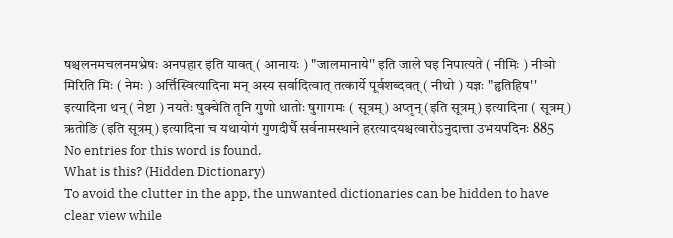षश्चलनमचलनमभ्रेषः अनपहार इति यावत् ( आनायः ) "जालमानाये'' इति जाले घइ निपात्यते ( नीमिः ) नीञो मिरिति मिः ( नेमः ) अर्त्तिस्वित्यादिना मन् अस्य सर्वादित्वात् तत्कार्ये पूर्वशब्दवत् ( नीथो ) यज्ञः "हृतिहिष'' इत्यादिना थन् ( नेष्टा ) नयतेः षुक्चेति तृनि गुणो धातोः षुगागमः ( सूत्रम्) अप्तृन् (इति सूत्रम्) इत्यादिना ( सूत्रम्) ऋतोङि (इति सूत्रम्) इत्यादिना च यथायोगं गुणदीर्घै सर्वनामस्थाने हरत्यादयश्चत्वारोऽनुदात्ता उभयपदिनः 885
No entries for this word is found.
What is this? (Hidden Dictionary)
To avoid the clutter in the app, the unwanted dictionaries can be hidden to have clear view while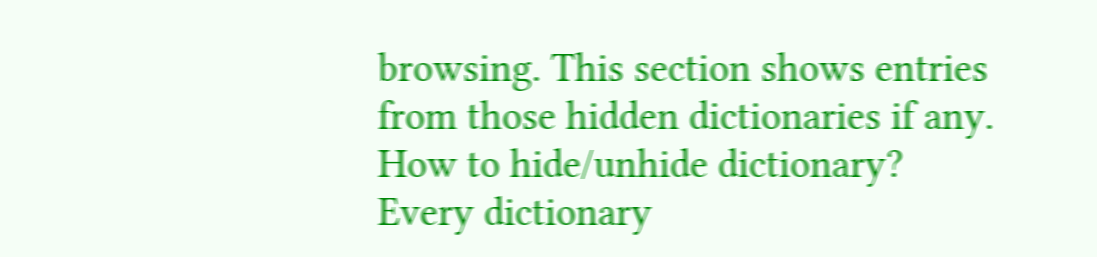browsing. This section shows entries from those hidden dictionaries if any.
How to hide/unhide dictionary?
Every dictionary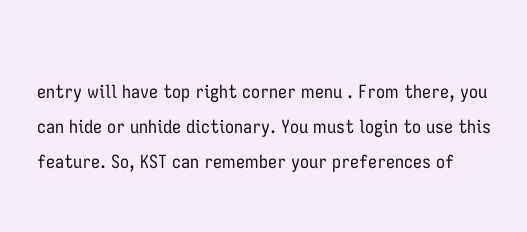entry will have top right corner menu . From there, you can hide or unhide dictionary. You must login to use this feature. So, KST can remember your preferences of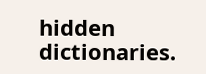hidden dictionaries.